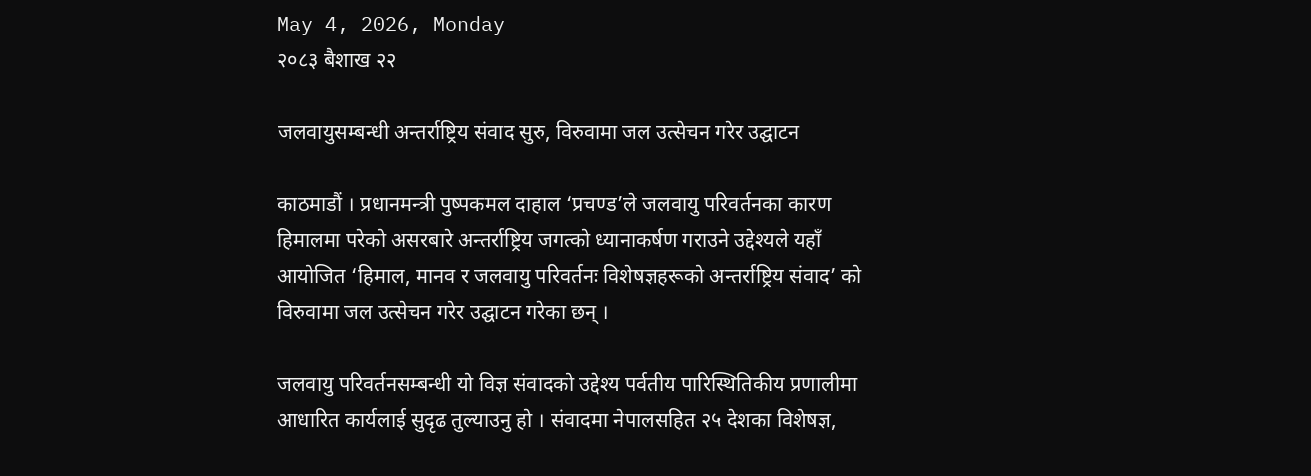May 4, 2026, Monday
२०८३ बैशाख २२

जलवायुसम्बन्धी अन्तर्राष्ट्रिय संवाद सुरु, विरुवामा जल उत्सेचन गरेर उद्घाटन

काठमाडौं । प्रधानमन्त्री पुष्पकमल दाहाल ‘प्रचण्ड’ले जलवायु परिवर्तनका कारण हिमालमा परेको असरबारे अन्तर्राष्ट्रिय जगत्को ध्यानाकर्षण गराउने उद्देश्यले यहाँ आयोजित ‘हिमाल, मानव र जलवायु परिवर्तनः विशेषज्ञहरूको अन्तर्राष्ट्रिय संवाद’ को विरुवामा जल उत्सेचन गरेर उद्घाटन गरेका छन् ।

जलवायु परिवर्तनसम्बन्धी यो विज्ञ संवादको उद्देश्य पर्वतीय पारिस्थितिकीय प्रणालीमा आधारित कार्यलाई सुदृढ तुल्याउनु हो । संवादमा नेपालसहित २५ देशका विशेषज्ञ,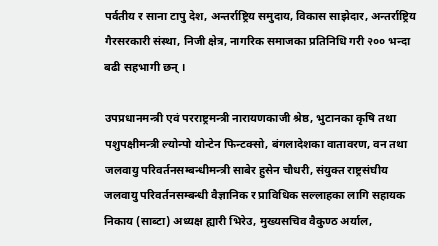पर्वतीय र साना टापु देश, अन्तर्राष्ट्रिय समुदाय, विकास साझेदार, अन्तर्राष्ट्रिय गैरसरकारी संस्था, निजी क्षेत्र, नागरिक समाजका प्रतिनिधि गरी २०० भन्दा बढी सहभागी छन् ।

उपप्रधानमन्त्री एवं परराष्ट्रमन्त्री नारायणकाजी श्रेष्ठ, भुटानका कृषि तथा पशुपक्षीमन्त्री ल्योन्पो योन्टेन फिन्टक्सो, बंगलादेशका वातावरण, वन तथा जलवायु परिवर्तनसम्बन्धीमन्त्री साबेर हुसेन चौधरी, संयुक्त राष्ट्रसंघीय जलवायु परिवर्तनसम्बन्धी वैज्ञानिक र प्राविधिक सल्लाहका लागि सहायक निकाय (साब्टा) अध्यक्ष ह्यारी भिरेउ, मुख्यसचिव वैकुण्ठ अर्याल,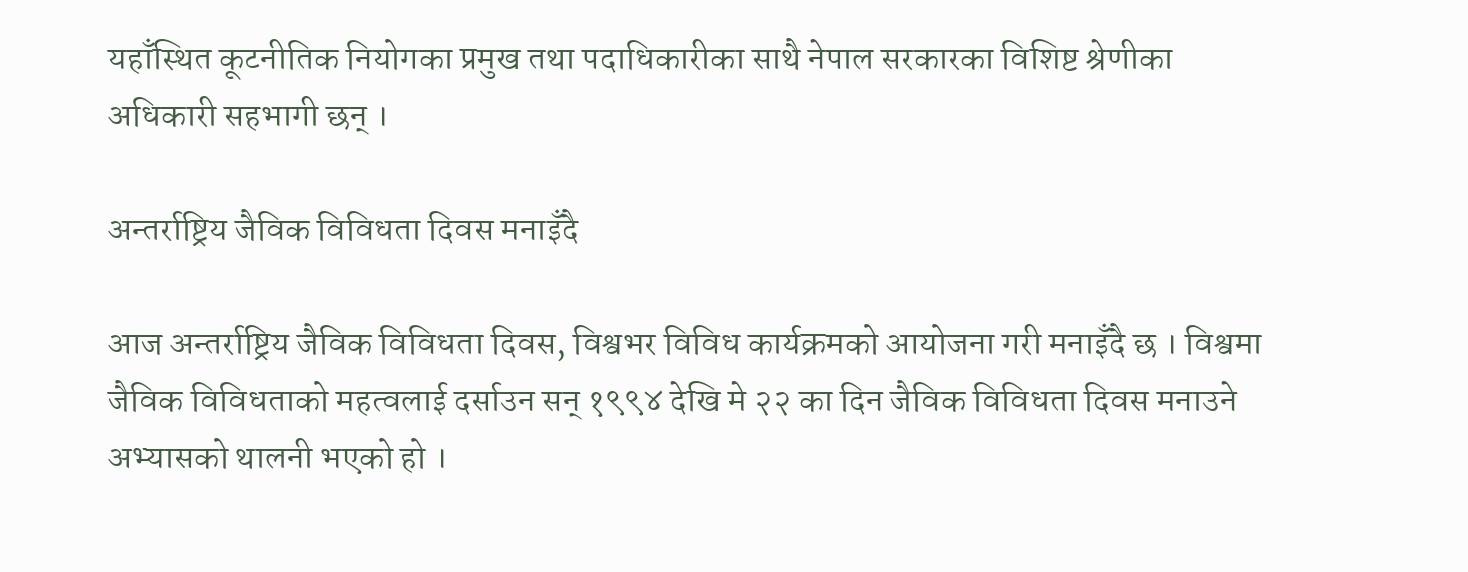यहाँस्थित कूटनीतिक नियोगका प्रमुख तथा पदाधिकारीका साथै नेपाल सरकारका विशिष्ट श्रेणीका अधिकारी सहभागी छन् ।

अन्तर्राष्ट्रिय जैविक विविधता दिवस मनाइँदै

आज अन्तर्राष्ट्रिय जैविक विविधता दिवस, विश्वभर विविध कार्यक्रमको आयोजना गरी मनाइँदै छ । विश्वमा जैविक विविधताको महत्वलाई दर्साउन सन् १९९४ देखि मे २२ का दिन जैविक विविधता दिवस मनाउने अभ्यासको थालनी भएको हो ।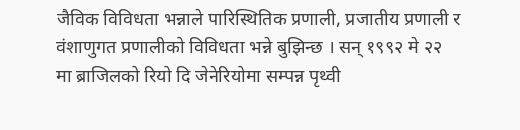जैविक विविधता भन्नाले पारिस्थितिक प्रणाली, प्रजातीय प्रणाली र वंशाणुगत प्रणालीको विविधता भन्ने बुझिन्छ । सन् १९९२ मे २२ मा ब्राजिलको रियो दि जेनेरियोमा सम्पन्न पृथ्वी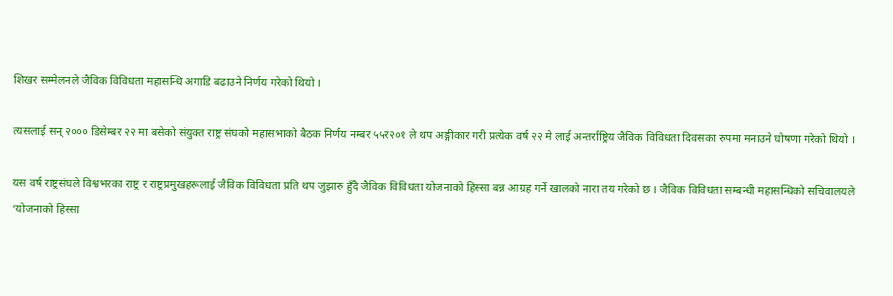शिखर सम्मेलनले जैविक विविधता महासन्धि अगाडि बढाउने निर्णय गरेको थियो ।

त्यसलाई सन् २००० डिसेम्बर २२ मा बसेको संयुक्त राष्ट्र संघको महासभाको बैठक निर्णय नम्बर ५५र२०१ ले थप अङ्गीकार गरी प्रत्येक वर्ष २२ मे लाई अन्तर्राष्ट्रिय जैविक विविधता दिवसका रुपमा मनाउने घोषणा गरेको थियो ।

यस वर्ष राष्ट्रसंघले विश्वभरका राष्ट्र र राष्ट्रप्रमुखहरूलाई जैविक विविधता प्रति थप जुझारु हुँदै जैविक विविधता योजनाको हिस्सा बन्न आग्रह गर्ने खालको नारा तय गरेको छ । जैविक विविधता सम्बन्धी महासन्धिको सचिवालयले ‘योजनाको हिस्सा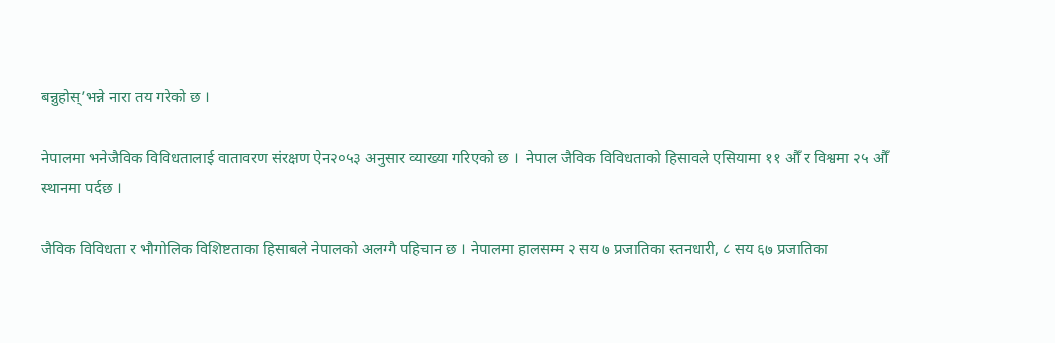बन्नुहोस्’भन्ने नारा तय गरेको छ ।

नेपालमा भनेजैविक विविधतालाई वातावरण संरक्षण ऐन२०५३ अनुसार व्याख्या गरिएको छ ।  नेपाल जैविक विविधताको हिसावले एसियामा ११ औँ र विश्वमा २५ औँ स्थानमा पर्दछ ।

जैविक विविधता र भौगोलिक विशिष्टताका हिसाबले नेपालको अलग्गै पहिचान छ । नेपालमा हालसम्म २ सय ७ प्रजातिका स्तनधारी, ८ सय ६७ प्रजातिका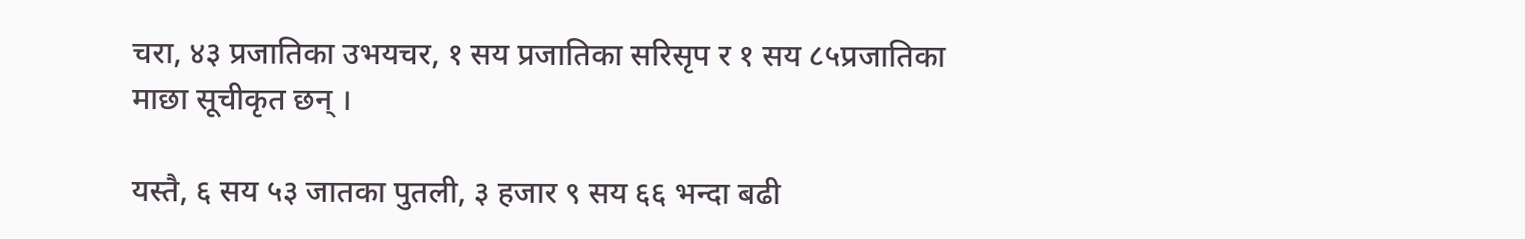चरा, ४३ प्रजातिका उभयचर, १ सय प्रजातिका सरिसृप र १ सय ८५प्रजातिका माछा सूचीकृत छन् ।

यस्तै, ६ सय ५३ जातका पुतली, ३ हजार ९ सय ६६ भन्दा बढी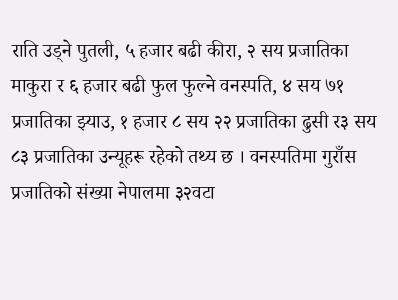राति उड्ने पुतली, ५ हजार बढी कीरा, २ सय प्रजातिका माकुरा र ६ हजार बढी फुल फुल्ने वनस्पति, ४ सय ७१ प्रजातिका झ्याउ, १ हजार ८ सय २२ प्रजातिका ढुसी र३ सय ८३ प्रजातिका उन्यूहरू रहेको तथ्य छ । वनस्पतिमा गुराँस प्रजातिको संख्या नेपालमा ३२वटा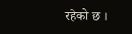रहेको छ ।